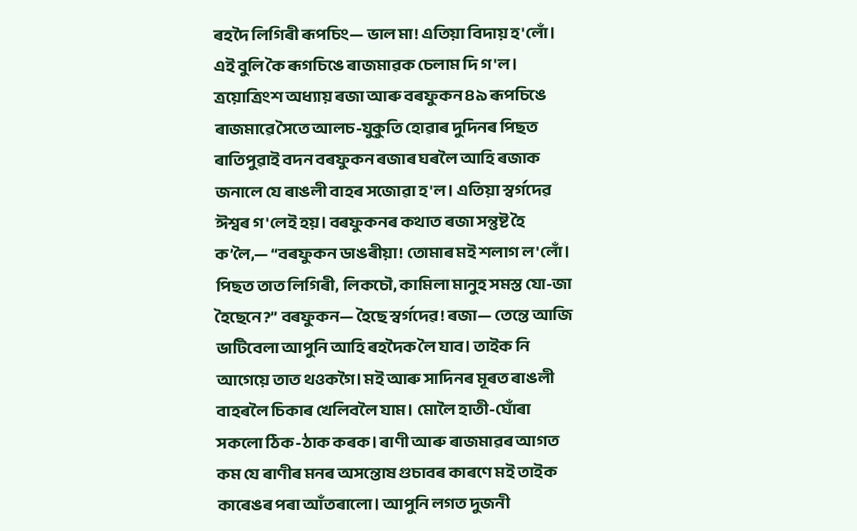ৰহদৈ লিগিৰী ৰূপচিং— ভাল মা! এতিয়া বিদায় হ'লোঁ। এই বুলি কৈ ৰূগচিঙে ৰাজমাৱক চেলাম দি গ'ল। ত্ৰয়োত্ৰিংশ অধ্যায় ৰজা আৰু বৰফুকন ৪৯ ৰূপচিঙে ৰাজমাৱে সৈতে আলচ-যুকুতি হোৱাৰ দুদিনৰ পিছত ৰাতিপুৱাই বদন বৰফুকন ৰজাৰ ঘৰলৈ আহি ৰজাক জনালে যে ৰাঙলী বাহৰ সজোৱা হ'ল। এতিয়া স্বৰ্গদেৱ ঈশ্বৰ গ'লেই হয়। বৰফুকনৰ কথাত ৰজা সন্তুষ্ট হৈ ক’লৈ,— “বৰফুকন ডাঙৰীয়া! তোমাৰ মই শলাগ ল'লোঁ। পিছত তাত লিগিৰী, লিকচৌ, কামিলা মানুহ সমস্ত যো-জা হৈছেনে?” বৰফুকন— হৈছে স্বৰ্গদেৱ! ৰজা— তেন্তে আজি ভাটিবেলা আপুনি আহি ৰহদৈক লৈ যাব। তাইক নি আগেয়ে তাত থওকগৈ। মই আৰু সাদিনৰ মূৰত ৰাঙলী বাহৰলৈ চিকাৰ খেলিবলৈ যাম। মোলৈ হাতী-ঘোঁৰা সকলো ঠিক-ঠাক কৰক। ৰাণী আৰু ৰাজমাৱৰ আগত কম যে ৰাণীৰ মনৰ অসন্তোষ গুচাবৰ কাৰণে মই তাইক কাৰেঙৰ পৰা আঁতৰালো। আপুনি লগত দুজনী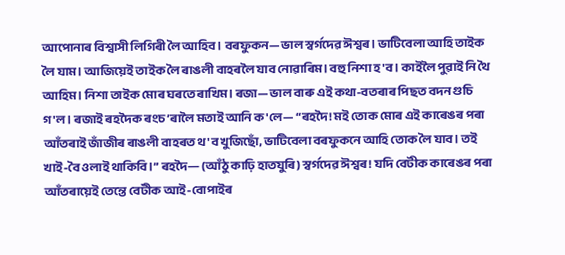আপোনাৰ বিশ্বাসী লিগিৰী লৈ আহিব। বৰফুকন— ভাল স্বৰ্গদেৱ ঈশ্বৰ। ভাটিবেলা আহি তাইক লৈ যাম। আজিয়েই তাইক লৈ ৰাঙলী বাহৰলৈ যাব নোৱাৰিম। বহু নিশা হ'ব। কাইলৈ পুৱাই নি থৈ আহিম। নিশা তাইক মোৰ ঘৰতে ৰাখিম। ৰজা— ভাল বাৰু এই কথা-বতৰাৰ পিছত বদন গুচি গ'ল। ৰজাই ৰহদৈক ৰংচ’ৰালৈ মতাই আনি ক'লে— “ৰহদৈ! মই তোক মোৰ এই কাৰেঙৰ পৰা আঁতৰাই জাঁজীৰ ৰাঙলী বাহৰত থ'ব খুজিছোঁ, ভাটিবেলা বৰফুকনে আহি তোক লৈ যাব। তই খাই-বৈ ওলাই থাকিবি।” ৰহদৈ― (আঁঠু কাঢ়ি হাতযুৰি) স্বৰ্গদেৱ ঈশ্বৰ! যদি বেটীক কাৰেঙৰ পৰা আঁতৰায়েই তেন্তে বেটীক আই-বোপাইৰ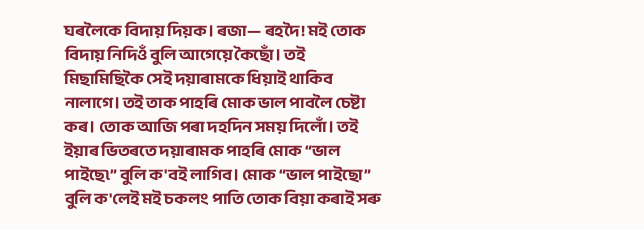ঘৰলৈকে বিদায় দিয়ক। ৰজা— ৰহদৈ! মই তোক বিদায় নিদিওঁ বুলি আগেয়ে কৈছোঁ। তই মিছামিছিকৈ সেই দয়াৰামকে ধিয়াই থাকিব নালাগে। তই তাক পাহৰি মোক ভাল পাবলৈ চেষ্টা কৰ। তোক আজি পৰা দহদিন সময় দিলোঁ। তই ইয়াৰ ভিতৰতে দয়াৰামক পাহৰি মোক “ভাল পাইছে৷” বুলি ক'বই লাগিব। মোক “ভাল পাইছো” বুলি ক'লেই মই চকলং পাতি তোক বিয়া কৰাই সৰু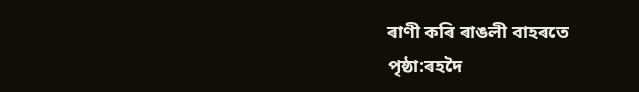ৰাণী কৰি ৰাঙলী বাহৰতে
পৃষ্ঠা:ৰহদৈ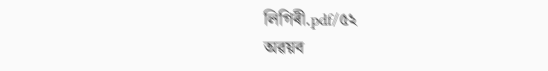লিগিৰী.pdf/৫২
অৱয়ব